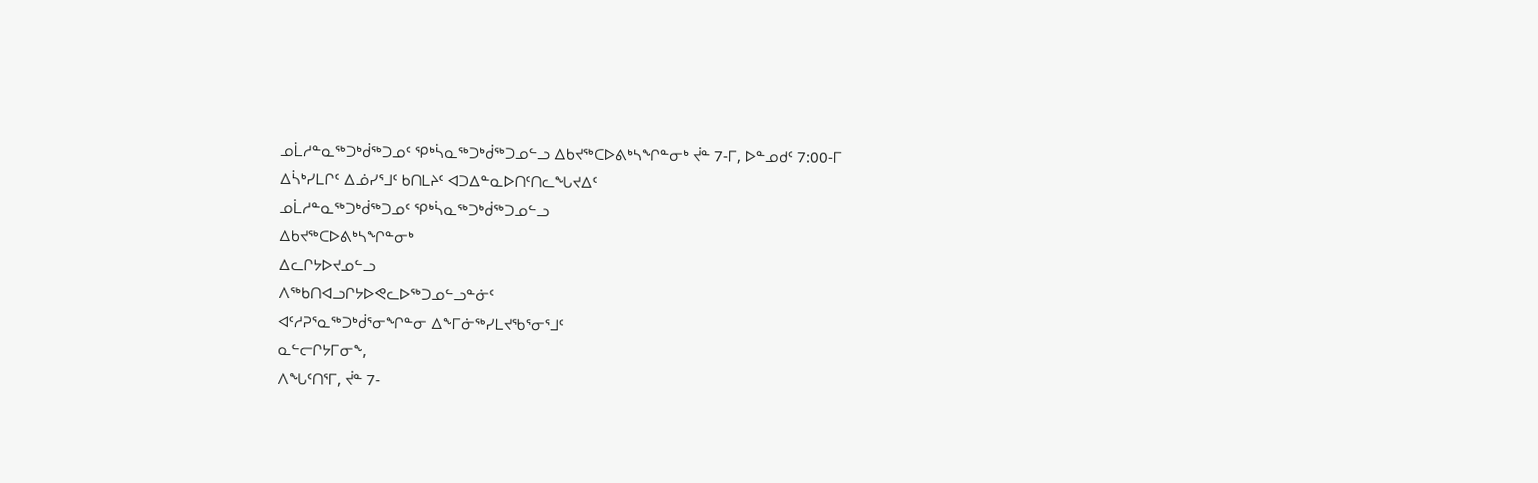ᓄᒫᓱᓐᓇᖅᑐᒃᑰᖅᑐᓄᑦ ᕿᒃᓵᓇᖅᑐᒃᑰᖅᑐᓄᓪᓗ ᐃᑲᔪᖅᑕᐅᕕᒃᓴᖏᓐᓂᒃ ᔫᓐ 7-ᒥ, ᐅᓐᓄᑯᑦ 7:00-ᒥ
ᐃᓵᒃᓯᒪᒋᑦ ᐃᓅᓯᕐᒧᑦ ᑲᑎᒪᔨᑦ ᐊᑐᐃᓐᓇᐅᑎᑦᑎᓚᖓᔪᐃᑦ
ᓄᒫᓱᓐᓇᖅᑐᒃᑰᖅᑐᓄᑦ ᕿᒃᓵᓇᖅᑐᒃᑰᖅᑐᓄᓪᓗ
ᐃᑲᔪᖅᑕᐅᕕᒃᓴᖏᓐᓂᒃ
ᐃᓚᒋᔭᐅᔪᓄᓪᓗ
ᐱᖅᑲᑎᐊᓗᒋᔭᐅᕙᓚᐅᖅᑐᓄᓪᓗᓐᓃᑦ
ᐊᑦᓱᕈᕐᓇᖅᑐᒃᑰᕐᓂᖏᓐᓂ ᐃᖕᒥᓃᖅᓯᒪᔪᖃᕐᓂᕐᒧᑦ
ᓇᓪᓕᒋᔭᒥᓂᖕ,
ᐱᖓᑦᑎᕐᒥ, ᔫᓐ 7-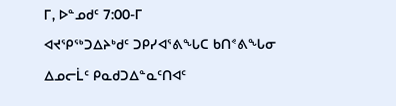ᒥ, ᐅᓐᓄᑯᑦ 7:00-ᒥ
ᐊᔪᕿᖅᑐᐃᔨᒃᑯᑦ ᑐᑭᓯᐊᕐᕕᖓᑕ ᑲᑎᕝᕕᖓᓂ
ᐃᓄᓕᒫᑦ ᑭᓇᑯᑐᐃᓐᓇᑦᑎᐊᑦ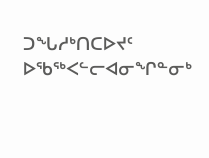ᑐᖓᓱᒃᑎᑕᐅᔪᑦ
ᐅᖃᖅᐸᓪᓕᐊᓂᖏᓐᓂᒃ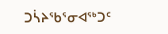ᑐᓵᔨᖃᕐᓂᐊᖅᑐᑦ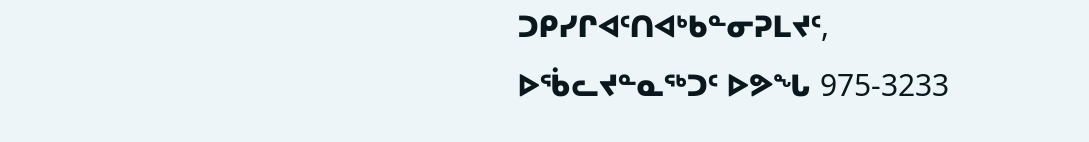ᑐᑭᓯᒋᐊᑦᑎᐊᒃᑲᓐᓂᕈᒪᔪᑦ,
ᐅᖄᓚᔪᓐᓇᖅᑐᑦ ᐅᕗᖓ 975-3233